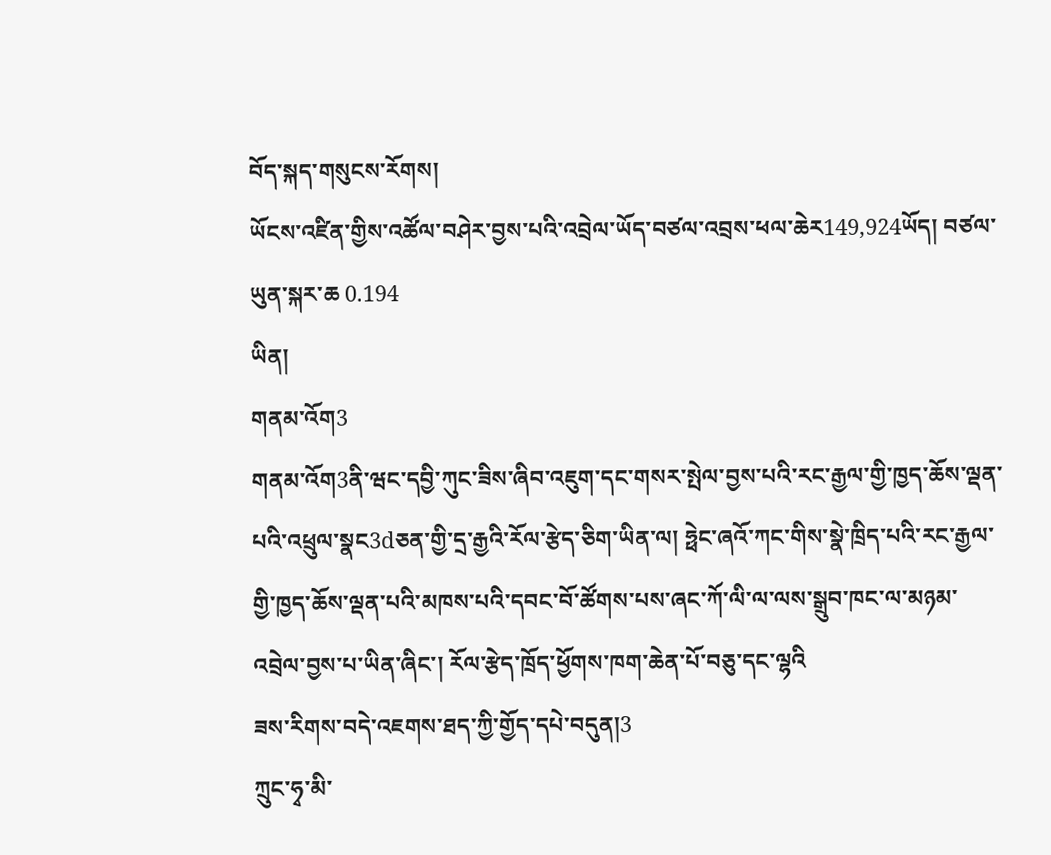བོད་སྐད་གསུངས་རོགས།
ཡོངས་འཛིན་གྱིས་འཚོལ་བཤེར་བྱས་པའི་འབྲེལ་ཡོད་བཙལ་འབྲས་ཕལ་ཆེར149,924ཡོད། བཙལ་ཡུན་སྐར་ཆ 0.194
ཡིན།
གནམ་འོག3
གནམ་འོག3ནི་ཝང་དབྱི་ཀུང་ཟིས་ཞིབ་འཇུག་དང་གསར་སྤེལ་བྱས་པའི་རང་རྒྱལ་གྱི་ཁྱད་ཆོས་ལྡན་པའི་འཕྲུལ་སྣང3dཅན་གྱི་དྲ་རྒྱའི་རོལ་རྩེད་ཅིག་ཡིན་ལ། ཧྥེང་ཞའོ་ཀང་གིས་སྣེ་ཁྲིད་པའི་རང་རྒྱལ་གྱི་ཁྱད་ཆོས་ལྡན་པའི་མཁས་པའི་དབང་བོ་ཚོགས་པས་ཞང་ཀོ་ལི་ལ་ལས་སྒྲུབ་ཁང་ལ་མཉམ་འབྲེལ་བྱས་པ་ཡིན་ཞིང་། རོལ་རྩེད་ཁྲོད་ཕྱོགས་ཁག་ཆེན་པོ་བཅུ་དང་ལྷའི
ཟས་རིགས་བདེ་འཇགས་ཐད་ཀྱི་གྱོད་དཔེ་བདུན།3
ཀྲུང་ཧྭ་མི་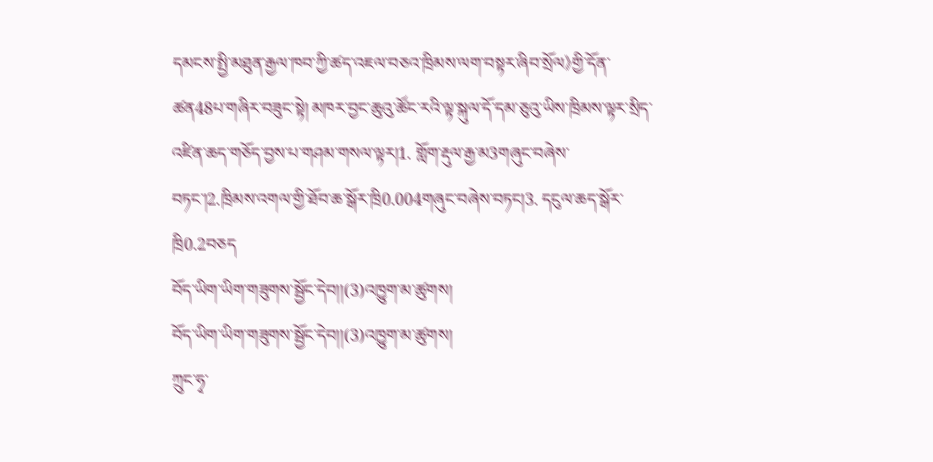དམངས་སྤྱི་མཐུན་རྒྱལ་ཁབ་ཀྱི་ཚད་འཇལ་བཅའ་ཁྲིམས་ལག་བསྟར་ཞིབ་སྲོལ》གྱི་དོན་ཚན48པ་གཞིར་བཟུང་སྟེ། མཁར་བྱང་ཆུའུ་ཚོང་རའི་ལྟ་སྐུལ་དོ་དམ་ཅུའུ་ཡིས་ཁྲིམས་ལྟར་སྲིད་འཛིན་ཆད་གཅོད་བྱས་པ་གཤམ་གསལ་ལྟར།1. གློག་རྡུལ་རྒྱ་མ3གཞུང་བཞེས་བཏང་།2.ཁྲིམས་འགལ་གྱི་ཐོབ་ཆ་སྒོར་ཁྲི0.004གཞུང་བཞེས་བཏང།3. དངུལ་ཆད་སྒོར་ཁྲི0.2བཅད
བོད་ཡིག་ཡིག་གཟུགས་སྦྱོང་དེབ།།(3)འཁྱུག་མ་ཚུགས།
བོད་ཡིག་ཡིག་གཟུགས་སྦྱོང་དེབ།།(3)འཁྱུག་མ་ཚུགས།
ཀྲུང་ཧྭ་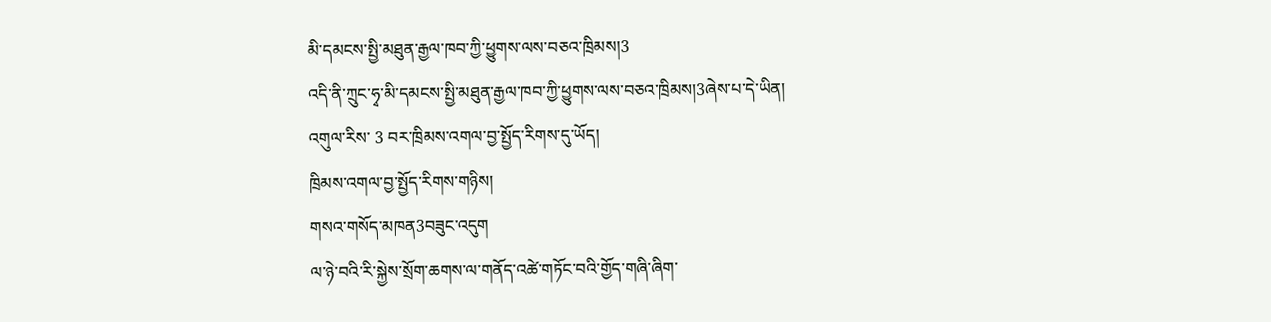མི་དམངས་སྤྱི་མཐུན་རྒྱལ་ཁབ་ཀྱི་ཕྱུགས་ལས་བཅའ་ཁྲིམས།3
འདི་ནི་ཀྲུང་ཧྭ་མི་དམངས་སྤྱི་མཐུན་རྒྱལ་ཁབ་ཀྱི་ཕྱུགས་ལས་བཅའ་ཁྲིམས།3ཞེས་པ་དེ་ཡིན།
འགུལ་རིས་ 3 བར་ཁྲིམས་འགལ་བྱ་སྤྱོད་རིགས་དུ་ཡོད།
ཁྲིམས་འགལ་བྱ་སྤྱོད་རིགས་གཉིས།
གསའ་གསོད་མཁན3བཟུང་འདུག
ལ་ཉེ་བའི་རི་སྐྱེས་སྲོག་ཆགས་ལ་གནོད་འཚེ་གཏོང་བའི་གྱོད་གཞི་ཞིག་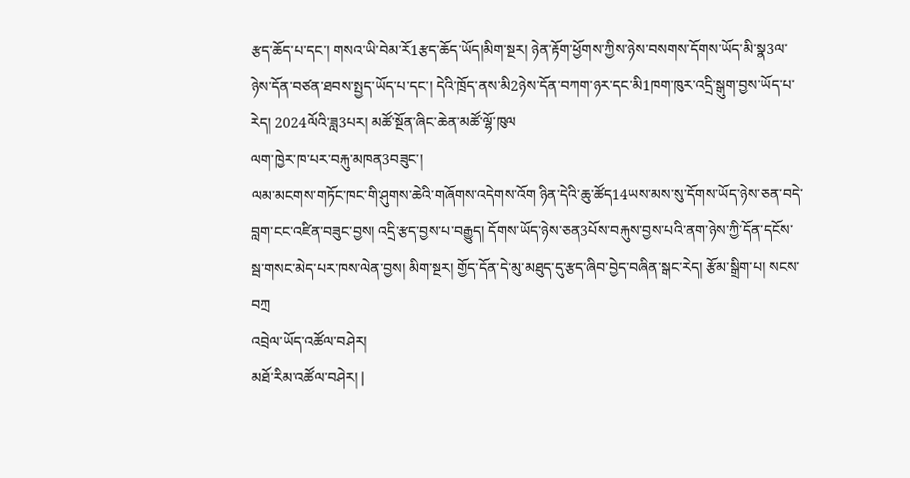རྩད་ཆོད་པ་དང་། གསའ་ཡི་བེམ་རོ1རྩད་ཆོད་ཡོད།མིག་སྔར། ཉེན་རྟོག་ཕྱོགས་ཀྱིས་ཉེས་བསགས་དོགས་ཡོད་མི་སྣ3ལ་ཉེས་དོན་བཙན་ཐབས་སྤྱད་ཡོད་པ་དང་། དེའི་ཁྲོད་ནས་མི2ཉེས་དོན་བཀག་ཉར་དང་མི1ཁག་ཁུར་འདྲི་སྒུག་བྱས་ཡོད་པ་རེད། 2024ལོའི་ཟླ3པར། མཚོ་སྔོན་ཞིང་ཆེན་མཚོ་ལྷོ་ཁུལ
ལག་ཁྱེར་ཁ་པར་བརྐུ་མཁན3བཟུང་།
ལམ་མངགས་གཏོང་ཁང་གི་ཤུགས་ཆེའི་གཞོགས་འདེགས་འོག ཉིན་དེའི་ཆུ་ཚོད14ཡས་མས་སུ་དོགས་ཡོད་ཉེས་ཅན་བདེ་བླག་ངང་འཛིན་བཟུང་བྱས། འདྲི་རྩད་བྱས་པ་བརྒྱུད། དོགས་ཡོད་ཉེས་ཅན3པོས་བརྐུས་བྱས་པའི་ནག་ཉེས་ཀྱི་དོན་དངོས་སྦ་གསང་མེད་པར་ཁས་ལེན་བྱས། མིག་སྔར། གྱོད་དོན་དེ་མུ་མཐུད་དུ་རྩད་ཞིབ་བྱེད་བཞིན་སྒང་རེད། རྩོམ་སྒྲིག་པ། སངས་བཀྲ
འབྲེལ་ཡོད་འཚོལ་བཤེར།
མཐོ་རིམ་འཚོལ་བཤེར། |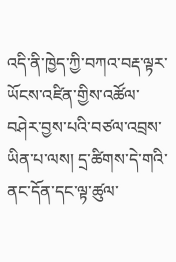འདི་ནི་ཁྱེད་ཀྱི་བཀའ་བརྡ་ལྟར་ཡོངས་འཛིན་གྱིས་འཚོལ་བཤེར་བྱས་པའི་བཙལ་འབྲས་ཡིན་པ་ལས། དྲ་ཚིགས་དེ་གའི་ནང་དོན་དང་ལྟ་ཚུལ་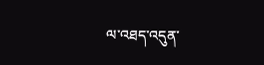ལ་འཐད་འདུན་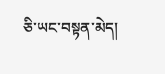ཅི་ཡང་བསྟན་མེད།